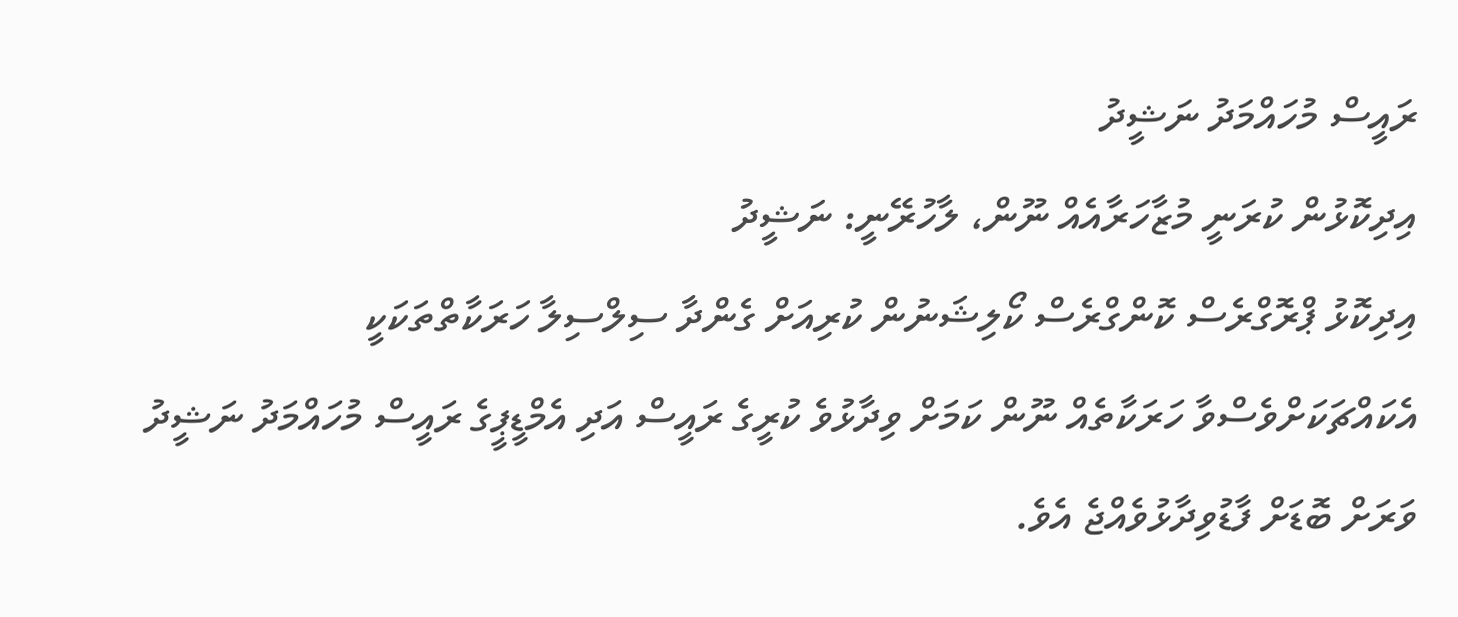ރައީސް މުހައްމަދު ނަޝީދު
އިދިކޮޅުން ކުރަނީ މުޒާހަރާއެއް ނޫން، ލާހުރޭނީ: ނަޝީދު
އިދިކޮޅު ޕްރޮގްރެސް ކޮންގްރެސް ކޯލިޝަނުން ކުރިއަށް ގެންދާ ސިލްސިލާ ހަރަކާތްތަކަކީ އެކައްޗަކަށްވެސްވާ ހަރަކާތެއް ނޫން ކަމަށް ވިދާޅުވެ ކުރީގެ ރައީސް އަދި އެމްޑީޕީގެ ރައީސް މުހައްމަދު ނަޝީދު ވަރަށް ބޮޑަށް ފާޑުވިދާޅުވެއްޖެ އެވެ.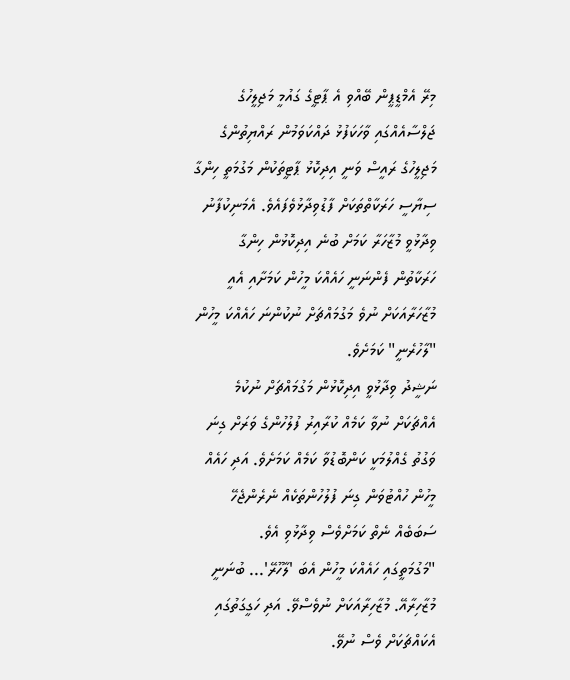މިރޭ އެމްޑީޕީން ބޭއްވި އެ ޕާޓީގެ ގައުމީ މަޖިލީހުގެ ޖަލްސާއެއްގައި ވާހަކަފުޅު ދައްކަވަމުން ރައްޔިތުންގެ މަޖިލީހުގެ ރައީސް ވަނީ އިދިކޮޅު ޕާޓީތަކުން މަގުމަތީ ހިންގާ ސިޔާސީ ހަރަކާތްތަކަށް ފާޑުވިދާޅުވެފައެވެ. އެމަނިކުފާނު ވިދާޅުވީ މުޒާހަރާ ކަމަށް ބުނެ އިދިކޮޅުން ހިންގާ ހަރަކާތުން ފެންނަނީ ހައެއްކަ މީހުން ކަމަށާއި އެއީ މުޒާހަރާއަކަށް ނުވެ މަގުމައްޗަށް ނުކުންނަ ހައެއްކަ މީހުން "ލާހުރެނީ" ކަމަށެވެ.
ނަޝީދު ވިދާޅުވީ އިދިކޮޅުން މަގުމައްޗަށް ނުކުމެ އެއްޗަކަށް ނުވާ ކަމެއް ކުރާއިރު ފުލުހުންގެ ވަރަށް ގިނަ ވަގުތު ގެއްލުމަކީ ކަންބޮޑުވާ ކަމެއް ކަމަށެވެ. އަދި ހައެއް މީހުން ހުއްޓުވަން ގިނަ ފުލުހުންތަކެއް ނެރެންޖެހޭ ސަބަބެއް ނެތް ކަމަށްވެސް ވިދާޅުވި އެވެ.
"މަގުމަތީގައި ހައެއްކަ މީހުން އެބަ 'ލާހޫރޭ'... ބުނަނީ މުޒާހިރާއޭ. މުޒާހިރާއަކަށް ނުވެސްވޭ. އަދި ހަގީގަތުގައި އެކައްޗަކަށް ވެސް ނުވޭ.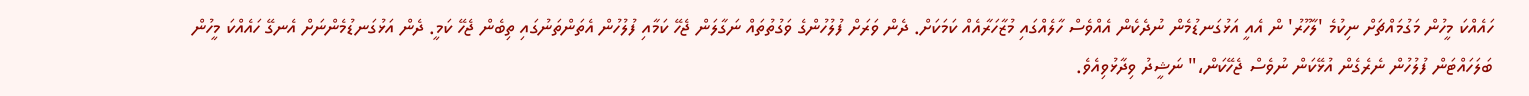ހައެއްކަ މީހުން މަގުމައްޗަށް ނިކުމެ 'ލާހޫރު' ން އެއީ އަޅުގަނޑުމެން ނުދެކެން އެއްވެސް ހާލެއްގައި މުޒާހަރާއެއް ކަމަކަށް. ދެން ވަރަށް ފުލުހުންގެ ވަގުތުތައް ނަގާލަން ޖެހޭ ކަމާއި ފުލުހުން އެތަންތަނުގައި ތިބެން ޖެހޭ ކަމީ. ދެން އަޅުގަނޑުމެންނަށް އެނގޭ ހައެއްކަ މީހުން ބަލަހައްޓަން ފުލުހުން ނެރެގެން އުޅޭކަން ނުވެސް ޖެހޭކަން،" ނަޝީދު ވިދާޅުވިއެވެ.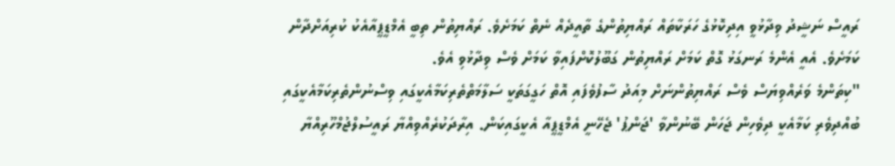ރައީސް ނަޝީދު ވިދާޅުވީ އިދިކޮޅުގެ ހަރަކާތައް ރައްޔިތުންގެ ތާއީދެއް ނެތް ކަމަށެވެ. ރައްޔިތުން ތިބީ އެމްޑީޕީއާއެކު ކުރިއަށްދާން ކަމަށެވެ. އެއީ އެންމެ ރަނގަޅު ގޮތް ކަމަށް ރައްޔިތުން ގަބޫލުކޮށްފައިވާ ކަމަށް ވެސް ވިދާޅުވި އެވެ.
"ކިތަންމެ ވަރެއްވިޔަސް ވެސް ރައްޔިތުންނަށް މިއަދު ސާފުވެފައި އޮތް ހަގީގަތަކީ ސަލާމަތްތެރިކަމާއެކީގައި ވިސްނުންތެރިކަމާއެކީގައި ބުއްދިވެރި ކަމާއެކީ ދިވެހިން ޖަހަން ބޭނުންވާ 'ޖަންޕު' ޖެހޭނީ އެމްޑީޕީއާ އެކީގައިކަން. އިރާދަކުރެއްވިއްޔާ ރައީސުލްޖުމްހޫރިއްޔާ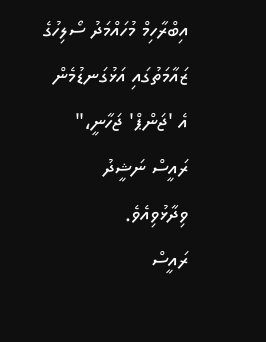އިބްރާހިމް މުހައްމަދު ސޯލިހުގެ ޒައާމަތުގައި އަޅުގަނޑުމެން އެ 'ޖަންޕް' ޖަހާނީ،" ރައީސް ނަޝީދު ވިދާޅުވިއެވެ.
ރައީސް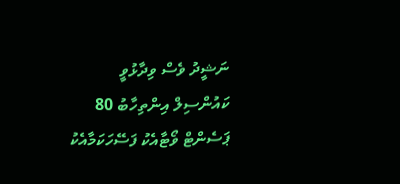ނަޝީދު ވެސް ވިދާޅުވީ ކައުންސިލް އިންތިހާބު 80 ޕަސެންޓް ވޯޓާއެކު ފަސޭހަކަމާއެކު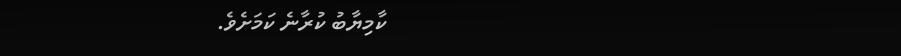ކާމިޔާބު ކުރާނެ ކަމަށެވެ.